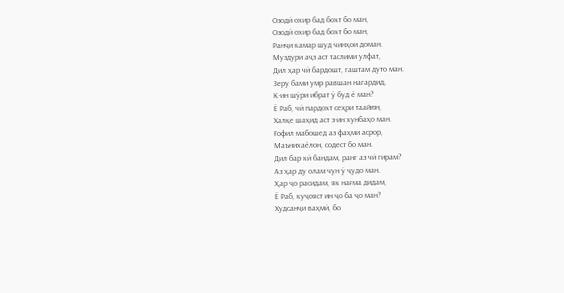Озодӣ охир бад бохт бо ман,
Озодӣ охир бад бохт бо ман,
Ранҷи камар шуд чинҳои доман.
Муздури аҷз аст таслими улфат,
Дил ҳар чӣ бардошт, гаштам дуто ман.
Зеру бами умр равшан нагардид,
К-ин шӯри ибрат ӯ буд ё ман?
Ё Раб, чӣ пардохт сеҳри таайюн,
Халқе шаҳид аст з-ин хунбаҳо ман.
Ғофил мабошед аз фаҳми асрор,
Маънихаёлон, содест бо ман.
Дил бар кӣ бандам, ранг аз чӣ гирам?
Аз ҳар ду олам чун ӯ ҷудо ман.
Ҳар ҷо расидам, як нағма дидам,
Ё Раб, куҷояст ин ҷо ба ҷо ман?
Худсанҷи ваҳмӣ, бо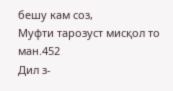бешу кам соз,
Муфти тарозуст мисқол то ман.452
Дил з-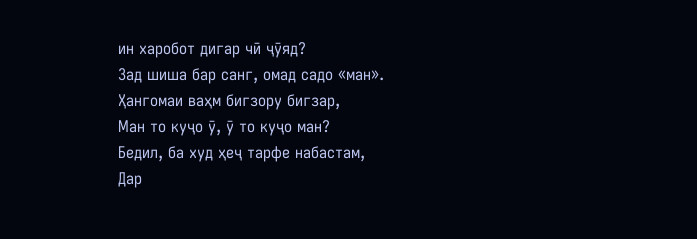ин харобот дигар чӣ ҷӯяд?
Зад шиша бар санг, омад садо «ман».
Ҳангомаи ваҳм бигзору бигзар,
Ман то куҷо ӯ, ӯ то куҷо ман?
Бедил, ба худ ҳеҷ тарфе набастам,
Дар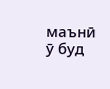маънӣ ӯ буд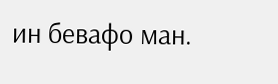ин бевафо ман.